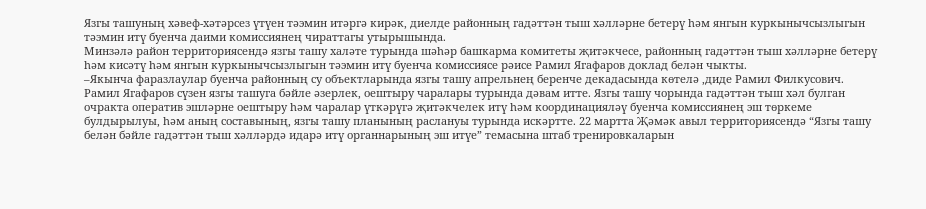Язгы ташуның хәвеф-хәтәрсез үтүен тәэмин итәргә кирәк, диелде районның гадәттән тыш хәлләрне бетерү һәм янгын куркынычсызлыгын тәэмин итү буенча даими комиссиянең чираттагы утырышында.
Минзәлә район территориясендә язгы ташу халәте турында шәһәр башкарма комитеты җитәкчесе, районның гадәттән тыш хәлләрне бетерү һәм кисәтү һәм янгын куркынычсызлыгын тәэмин итү буенча комиссиясе рәисе Рамил Ягафаров доклад белән чыкты.
–Якынча фаразлаулар буенча районның су объектларында язгы ташу апрельнең беренче декадасында көтелә ,диде Рамил Филкусович.
Рамил Ягафаров сүзен язгы ташуга бәйле әзерлек, оештыру чаралары турында дәвам итте. Язгы ташу чорында гадәттән тыш хәл булган очракта оператив эшләрне оештыру һәм чаралар үткәрүгә җитәкчелек итү һәм координацияләү буенча комиссиянең эш төркеме булдырылуы, һәм аның составының, язгы ташу планының раслануы турында искәртте. 22 мартта Җәмәк авыл территориясендә “Язгы ташу белән бәйле гадәттән тыш хәлләрдә идарә итү органнарының эш итүе” темасына штаб тренировкаларын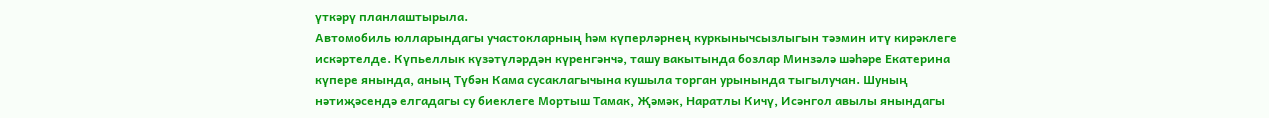үткәрү планлаштырыла.
Автомобиль юлларындагы участокларның һәм күперләрнең куркынычсызлыгын тәэмин итү кирәклеге искәртелде. Күпьеллык күзәтүләрдән күренгәнчә, ташу вакытында бозлар Минзәлә шәһәре Екатерина күпере янында, аның Түбән Кама сусаклагычына кушыла торган урынында тыгылучан. Шуның нәтиҗәсендә елгадагы су биеклеге Мортыш Тамак, Җәмәк, Наратлы Кичү, Исәнгол авылы янындагы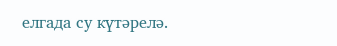елгада су күтәрелә.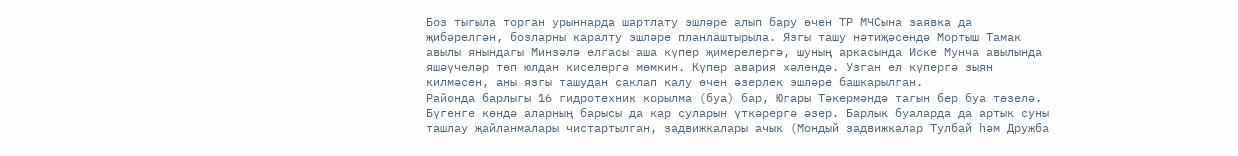Боз тыгыла торган урыннарда шартлату эшләре алып бару өчен ТР МЧСына заявка да җибәрелгән, бозларны каралту эшләре планлаштырыла. Язгы ташу нәтиҗәсендә Мортыш Тамак авылы янындагы Минзәлә елгасы аша күпер җимерелергә, шуның аркасында Иске Мунча авылында яшәүчеләр төп юлдан киселергә мөмкин. Күпер авария хәлендә. Узган ел күпергә зыян килмәсен, аны язгы ташудан саклап калу өчен әзерлек эшләре башкарылган.
Районда барлыгы 16 гидротехник корылма (буа) бар, Югары Тәкермәндә тагын бер буа төзелә. Бүгенге көндә аларның барысы да кар суларын үткәрергә әзер. Барлык буаларда да артык суны ташлау җайланмалары чистартылган, задвижкалары ачык (Мондый задвижкалар Тулбай һәм Дружба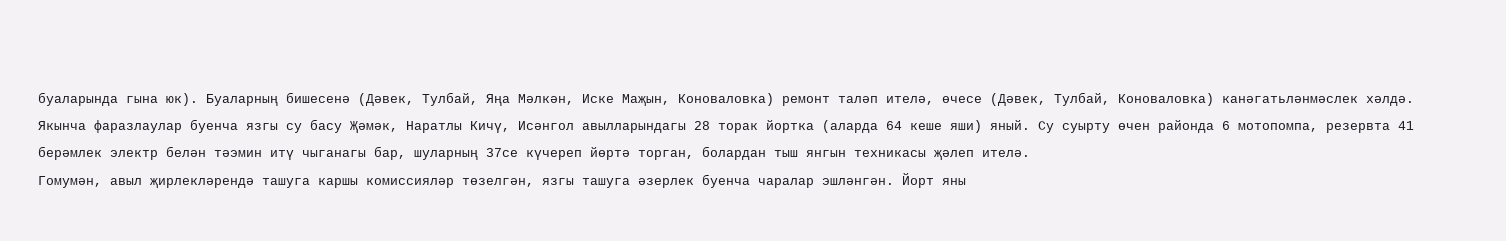буаларында гына юк). Буаларның бишесенә (Дәвек, Тулбай, Яңа Мәлкән, Иске Маҗын, Коноваловка) ремонт таләп ителә, өчесе (Дәвек, Тулбай, Коноваловка) канәгатьләнмәслек хәлдә.
Якынча фаразлаулар буенча язгы су басу Җәмәк, Наратлы Кичү, Исәнгол авылларындагы 28 торак йортка (аларда 64 кеше яши) яный. Су суырту өчен районда 6 мотопомпа, резервта 41 берәмлек электр белән тәэмин итү чыганагы бар, шуларның 37се күчереп йөртә торган, болардан тыш янгын техникасы җәлеп ителә.
Гомумән, авыл җирлекләрендә ташуга каршы комиссияләр төзелгән, язгы ташуга әзерлек буенча чаралар эшләнгән. Йорт яны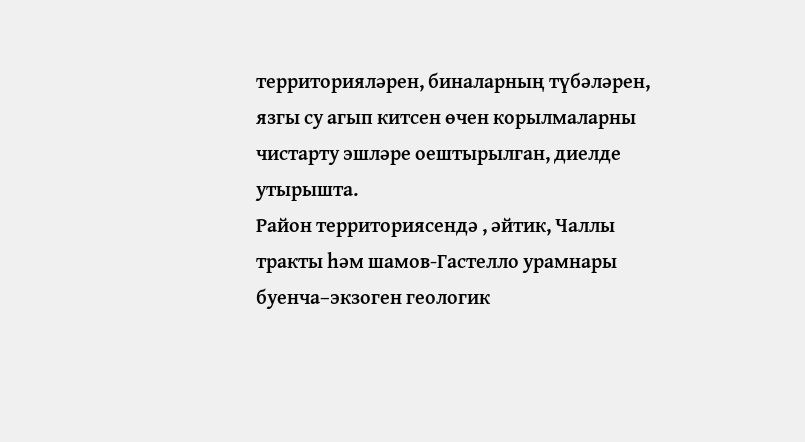территорияләрен, биналарның түбәләрен, язгы су агып китсен өчен корылмаларны чистарту эшләре оештырылган, диелде утырышта.
Район территориясендә , әйтик, Чаллы тракты һәм шамов-Гастелло урамнары буенча–экзоген геологик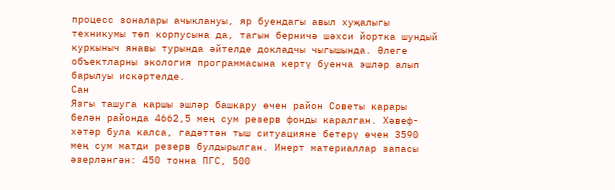процесс зоналары ачыклануы, яр буендагы авыл хуҗалыгы техникумы төп корпусына да, тагын берничә шәхси йортка шундый куркыныч янавы турында әйтелде докладчы чыгышында. Әлеге объектларны экология программасына кертү буенча эшләр алып барылуы искәртелде.
Сан
Язгы ташуга каршы эшләр башкару өчен район Советы карары белән районда 4662,5 мең сум резерв фонды каралган. Хәвеф-хәтәр була калса, гадәттән тыш ситуацияне бетерү өчен 3590 мең сум матди резерв булдырылган. Инерт материаллар запасы әзерләнгән: 450 тонна ПГС, 500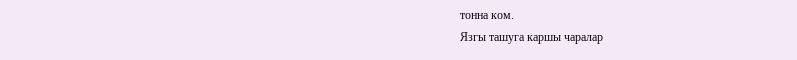тонна ком.
Язгы ташуга каршы чаралар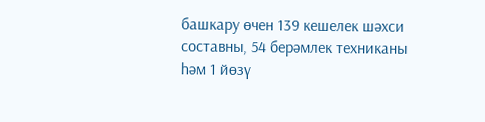башкару өчен 139 кешелек шәхси составны, 54 берәмлек техниканы һәм 1 йөзү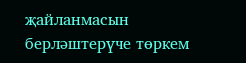җайланмасын берләштерүче төркем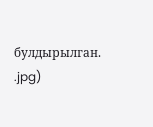булдырылган.
.jpg)